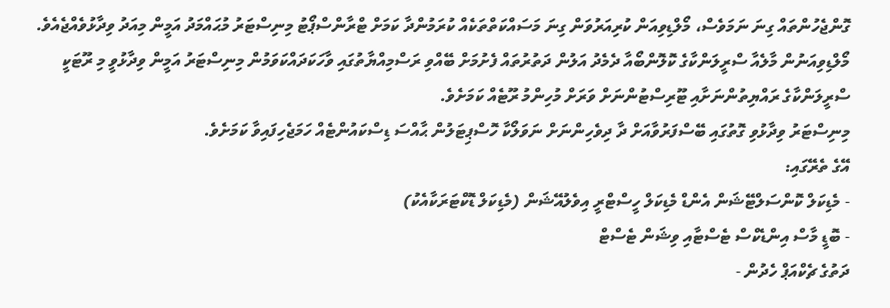ގޮންޖެހުންތައް ގިނަ ނަމަވެސް، މޯލްޑިވިއަން ކުރިއަރުވަން ގިނަ މަސައްކަތްތަކެއް ކުރަމުންދާ ކަމަށް ޓްރާންސްޕޯޓު މިނިސްޓަރު މުޙައްމަދު އަމީން މިއަދު ވިދާޅުވެއްޖެއެވެ.
މޯލްޑިވިއަނުން މާލެއާ ސްރީލަންކާގެ ކޮލޮންބޯއާ ދެމެދު އަލުން ދަތުރުތައް ފެށުމަށް ބޭއްވި ރަސްމިއްޔާތުގައި ވާހަކަދައްކަވަމުން މިނިސްޓަރު އަމީން ވިދާޅުވީ މި ރޫޓަކީ ސްރީލަންކާގެ ރައްޔިތުންނަށާއި ޓޫރިސްޓުންނަށް ވަރަށް މުހިންމު ރޫޓެއް ކަމަށެވެ.
މިނިސްޓަރު ވިދާޅުވި ގޮތުގައި ބޭސްފަރުވާއަށް ދާ ދިވެހިންނަށް ނަވަލޯކާ ހޮސްޕިޓަލުން ޙާއްސަ ޑިސްކައުންޓެއް ހަމަޖެހިފައިވާ ކަމަށެވެ.
އޭގެ ތެރޭގައި:
- މެޑިކަލް ކޮންސަލްޓޭޝަން އެންޑް މެޑިކަލް ހީސްޓްރީ އިވެލުއޭޝަން (މެޑިކަލް ޑޮކްޓަރަކާއެކު)
- ބޮޑީ މާސް އިންޑެކްސް ޓެސްޓާއި ވިޝަން ޓެސްޓް
ދަތުގެ ޗެކްއަޕް ހެދުން -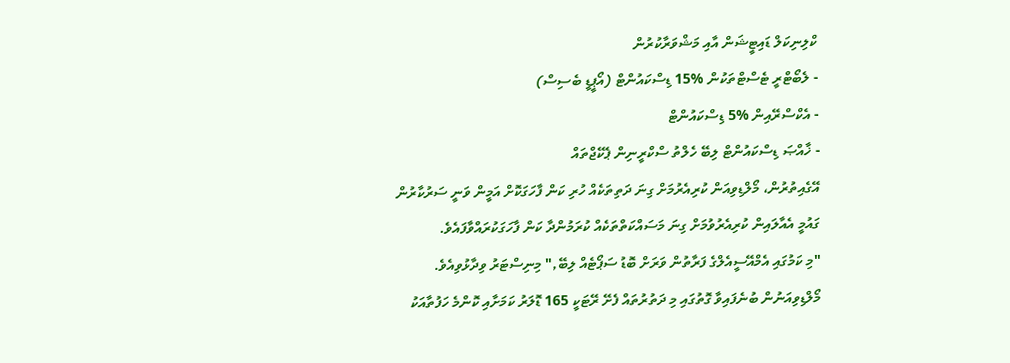ކްލިނިކަލް ޑައިޓީޝަން އާއި މަޝްވަރާކުރުން
- ލެބޯޓްރީ ޓެސްޓްތަކުން %15 ޑިސްކައުންޓް (އޯޕީޑީ ބެސިސް)
- އެކްސްރޭއިން %5 ޑިސްކައުންޓް
- ޚާއްޞަ ޑިސްކައުންޓް ލިބޭ ހެލްތު ސްކްރީނިން ޕެކޭޖްތައް
އޭގެއިތުރުން، މޯލްޑިވިއަން ކުރިއެރުމަށް ގިނަ ދަތިތަކެއް ހުރި ކަން ފާހަގަކޮށް އަމީން ވަނީ ސަރުކާރުން ގައުމީ އެއާލައިން ކުރިއެރުވުމަށް ގިނަ މަސައްކަތްތަކެއް ކުރަމުންދާ ކަން ފާހަގަކުރައްވާފައެވެ.
"މި ކަމުގައި އެމްއޭސީއެލްގެ ފަރާތުން ވަރަށް ބޮޑު ސަޕޯޓެއް ލިބޭ," މިނިސްޓަރު ވިދާޅުވިއެވެ.
މޯލްޑިވިއަނުން ބުނެފައިވާ ގޮތުގައި މި ދަތުރުތައް ފެށޭ ރޭޓަކީ 165 ޑޮލަރު ކަމަށާއި ކޮންމެ ހަފުތާއަކު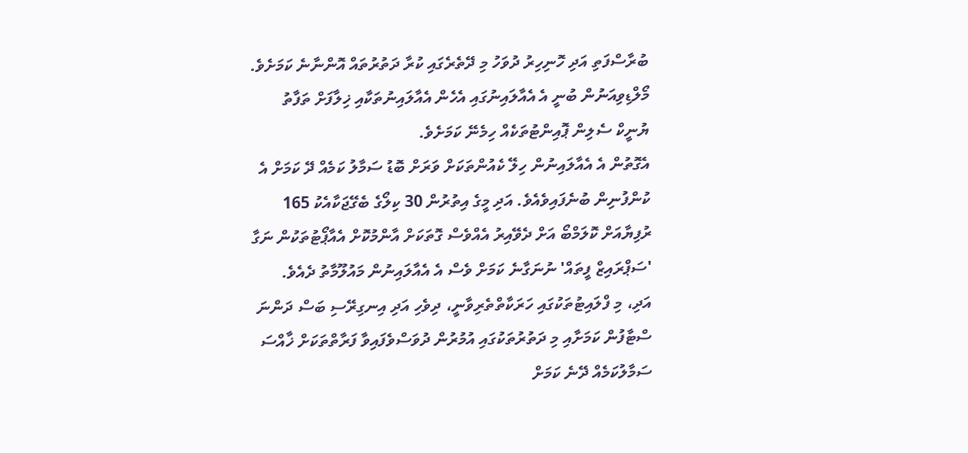ބުރާސްފަތި އަދި ހޮނިހިރު ދުވަހު މި ދޭތެރެގައި ކުރާ ދަތުރުތައް އޮންނާނެ ކަމަށެވެ.
މޯލްޑިވިއަނުން ބުނީ އެ އެއާލައިނުގައި އެހެން އެއާލައިނުތަކާއި ޚިލާފަށް ތަފާތު ޔުނީކް ސެލިން ޕޮއިންޓުތަކެއް ހިމެނޭ ކަމަށެވެ.
އެގޮތުން އެ އެއާލައިނުން ހިލޭ ކެއުންތަކަށް ވަރަށް ބޮޑު ސަމާލު ކަމެއް ދޭ ކަމަށް އެ ކުންފުނިން ބުނެފައިވެއެވެ. އަދި މީގެ އިތުރުން 30 ކިލޯގެ ބެގޭޖަކާއެކު 165 ރުފިޔާއަށް ކޮލަމްބޯ އަށް ދެވޭއިރު އެއްވެސް ގޮތަކަށް އާންމުކޮށް އެއާޕޯޓުތަކުން ނަގާ 'ސަޕްރައިޒް ފީތައް' ނުނަގާނެ ކަމަށް ވެސް އެ އެއާލައިނުން މައުލޫމާތު ދެއެވެ.
އަދި، މި ފްލައިޓުތަކުގައި ހަރަކާތްތެރިވާނީ، ދިވެހި އަދި އިނގިރޭސި ބަސް ދަންނަ ސްޓާފުން ކަމަށާއި މި ދަތުރުތަކުގައި އުމުރުން ދުވަސްވެފައިވާ ފަރާތްތަކަށް ޚާއްސަ ސަމާލުކަމެއް ދޭނެ ކަމަށް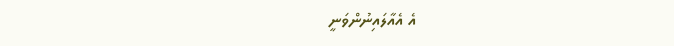އެ އެއާލައިނުންވަނީ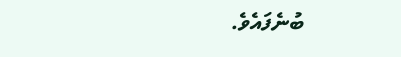ބުނެފައެވެ.